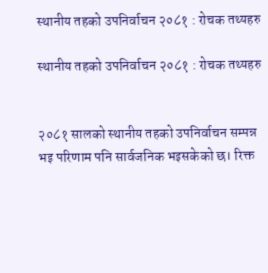स्थानीय तहको उपनिर्वाचन २०८१ : रोचक तथ्यहरु

स्थानीय तहको उपनिर्वाचन २०८१ : रोचक तथ्यहरु


२०८१ सालको स्थानीय तहको उपनिर्वाचन सम्पन्न भइ परिणाम पनि सार्वजनिक भइसकेको छ। रिक्त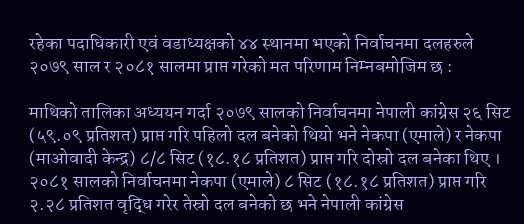रहेका पदाधिकारी एवं वडाध्यक्षको ४४ स्थानमा भएको निर्वाचनमा दलहरुले २०७९ साल र २०८१ सालमा प्राप्त गरेको मत परिणाम निम्नबमोजिम छ :

माथिको तालिका अध्ययन गर्दा २०७९ सालको निर्वाचनमा नेपाली कांग्रेस २६ सिट (५९.०९ प्रतिशत) प्राप्त गरि पहिलो दल बनेको थियो भने नेकपा (एमाले) र नेकपा (माओवादी केन्द्र) ८/८ सिट (१८.१८ प्रतिशत) प्राप्त गरि दोस्रो दल बनेका थिए । २०८१ सालको निर्वाचनमा नेकपा (एमाले) ८ सिट (१८.१८ प्रतिशत) प्राप्त गरि २.२८ प्रतिशत वृद्धि गरेर तेस्रो दल बनेको छ भने नेपाली कांग्रेस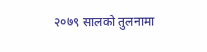२०७९ सालको तुलनामा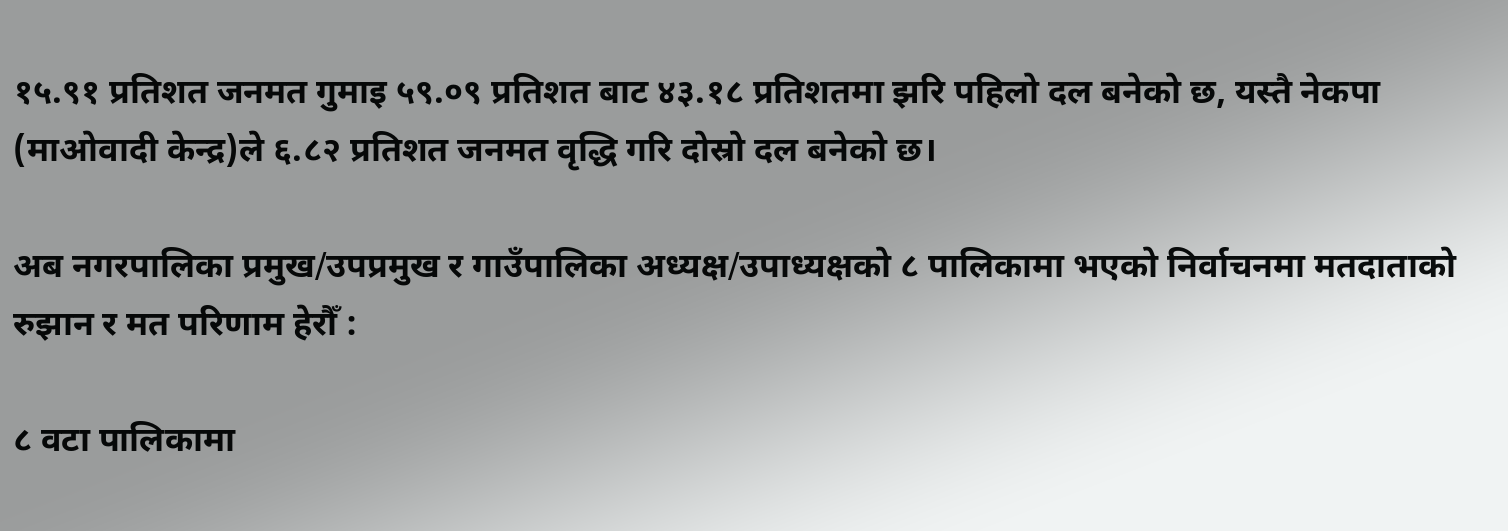१५.९१ प्रतिशत जनमत गुमाइ ५९.०९ प्रतिशत बाट ४३.१८ प्रतिशतमा झरि पहिलो दल बनेको छ, यस्तै नेकपा (माओवादी केन्द्र)ले ६.८२ प्रतिशत जनमत वृद्धि गरि दोस्रो दल बनेको छ।

अब नगरपालिका प्रमुख∕उपप्रमुख र गाउँपालिका अध्यक्ष∕उपाध्यक्षको ८ पालिकामा भएको निर्वाचनमा मतदाताको रुझान र मत परिणाम हेरौँ :

८ वटा पालिकामा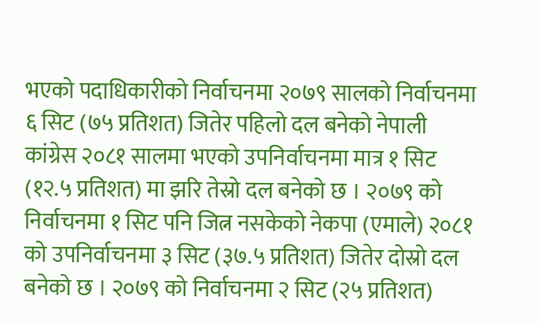भएको पदाधिकारीको निर्वाचनमा २०७९ सालको निर्वाचनमा ६ सिट (७५ प्रतिशत) जितेर पहिलो दल बनेको नेपाली कांग्रेस २०८१ सालमा भएको उपनिर्वाचनमा मात्र १ सिट (१२.५ प्रतिशत) मा झरि तेस्रो दल बनेको छ । २०७९ को निर्वाचनमा १ सिट पनि जित्न नसकेको नेकपा (एमाले) २०८१ को उपनिर्वाचनमा ३ सिट (३७.५ प्रतिशत) जितेर दोस्रो दल बनेको छ । २०७९ को निर्वाचनमा २ सिट (२५ प्रतिशत)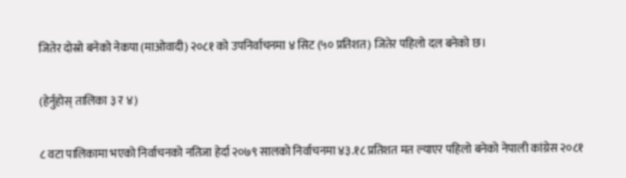जितेर दोस्रो बनेको नेकपा (माओवादी) २०८१ को उपनिर्वाचनमा ४ सिट (५० प्रतिशत) जितेर पहिलो दल बनेको छ।

(हेर्नुहोस् तालिका ३ र ४)

८ वटा पालिकामा भएको निर्वाचनको नतिजा हेर्दा २०७९ सालको निर्वाचनमा ४३.१८ प्रतिशत मत ल्याएर पहिलो बनेको नेपाली कांग्रेस २०८१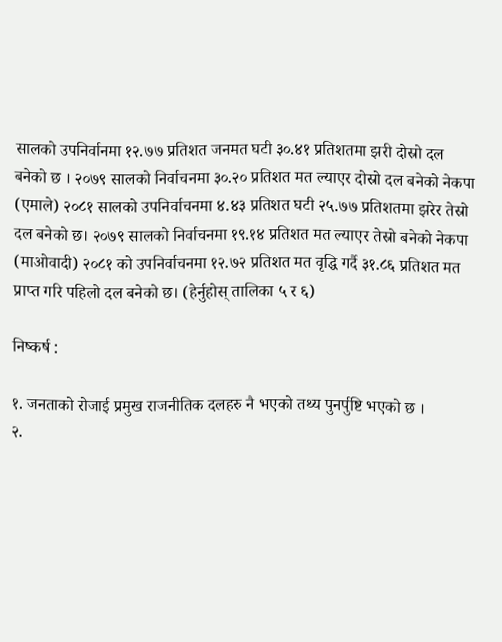सालको उपनिर्वानमा १२.७७ प्रतिशत जनमत घटी ३०.४१ प्रतिशतमा झरी दोस्रो दल बनेको छ । २०७९ सालको निर्वाचनमा ३०.२० प्रतिशत मत ल्याएर दोस्रो दल बनेको नेकपा (एमाले) २०८१ सालको उपनिर्वाचनमा ४.४३ प्रतिशत घटी २५.७७ प्रतिशतमा झरेर तेस्रो दल बनेको छ। २०७९ सालको निर्वाचनमा १९.१४ प्रतिशत मत ल्याएर तेस्रो बनेको नेकपा (माओवादी) २०८१ को उपनिर्वाचनमा १२.७२ प्रतिशत मत वृद्धि गर्दै ३१.८६ प्रतिशत मत प्राप्त गरि पहिलो दल बनेको छ। (हेर्नुहोस् तालिका ५ र ६)

निष्कर्ष :

१. जनताको रोजाई प्रमुख राजनीतिक दलहरु नै भएको तथ्य पुनर्पुष्टि भएको छ ।
२.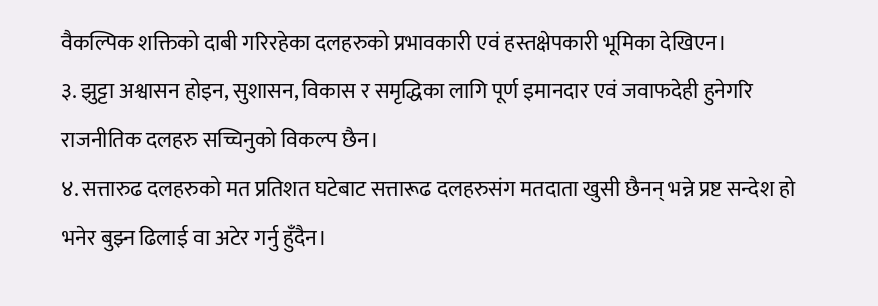वैकल्पिक शक्तिको दाबी गरिरहेका दलहरुको प्रभावकारी एवं हस्तक्षेपकारी भूमिका देखिएन।
३. झुट्टा अश्वासन होइन, सुशासन, विकास र समृद्धिका लागि पूर्ण इमानदार एवं जवाफदेही हुनेगरि राजनीतिक दलहरु सच्चिनुको विकल्प छैन।
४. सत्तारुढ दलहरुको मत प्रतिशत घटेबाट सत्तारूढ दलहरुसंग मतदाता खुसी छैनन् भन्ने प्रष्ट सन्देश हो भनेर बुझ्न ढिलाई वा अटेर गर्नु हुँदैन।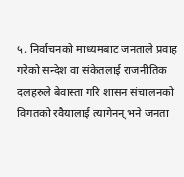५. निर्वाचनको माध्यमबाट जनताले प्रवाह गरेको सन्देश वा संकेतलाई राजनीतिक दलहरुले बेवास्ता गरि शासन संचालनको विगतको रवैयालाई त्यागेनन् भने जनता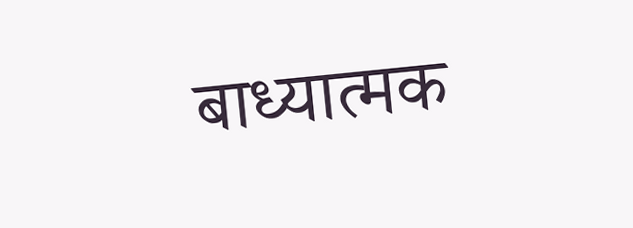बाध्यात्मक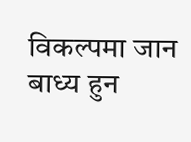विकल्पमा जान बाध्य हुन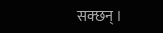सक्छन् ।